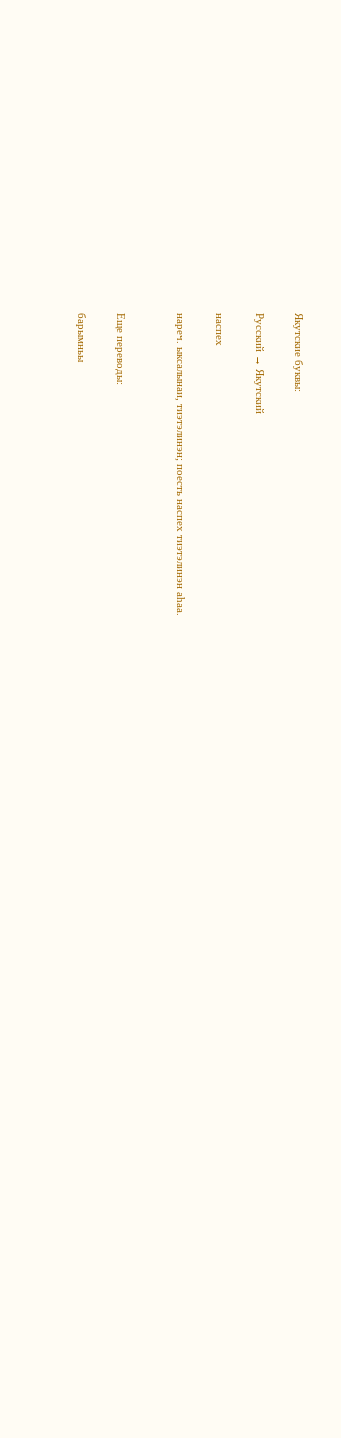Якутские буквы:

Русский → Якутский

наспех

нареч. ыксалынаи, тиэтэлинэн; поесть наспех тиэтэлинэн аһаа.


Еще переводы:

барымньы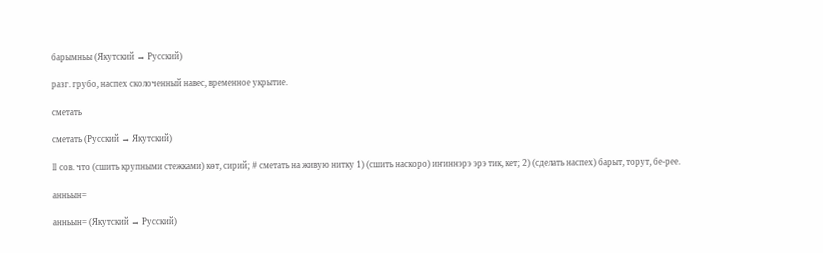барымньы (Якутский → Русский)

разг. грубо, наспех сколоченный навес, временное укрытие.

сметать

сметать (Русский → Якутский)

II сов. что (сшить крупными стежками) көт, сирий; # сметать на живую нитку 1) (сшить наскоро) иҥиннэрэ эрэ тик, кет; 2) (сделать наспех) барыт, торут, бе-рее.

анньын=

анньын= (Якутский → Русский)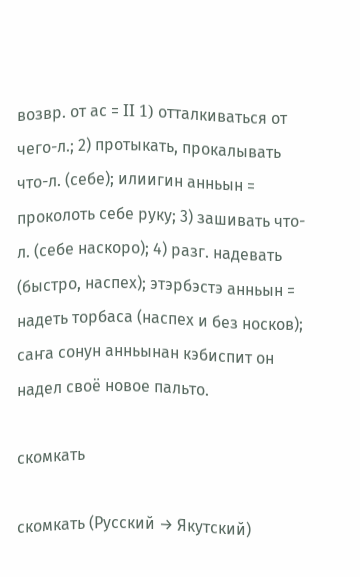возвр. от ас = II 1) отталкиваться от чего-л.; 2) протыкать, прокалывать что-л. (себе); илиигин анньын = проколоть себе руку; 3) зашивать что-л. (себе наскоро); 4) разг. надевать (быстро, наспех); этэрбэстэ анньын = надеть торбаса (наспех и без носков); саҥа сонун анньынан кэбиспит он надел своё новое пальто.

скомкать

скомкать (Русский → Якутский)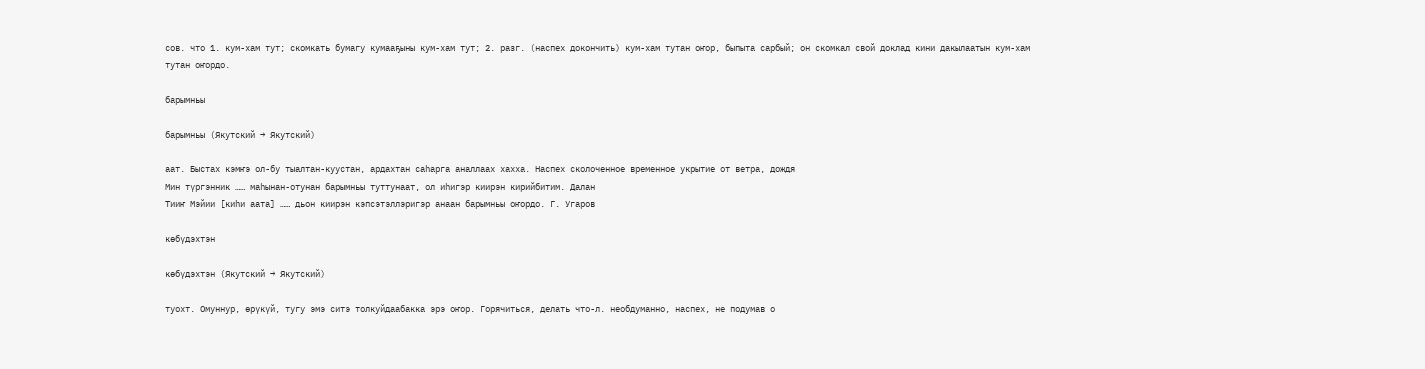сов. что 1. кум-хам тут; скомкать бумагу кумааҕыны кум-хам тут; 2. разг. (наспех докончить) кум-хам тутан оҥор, быпыта сарбый; он скомкал свой доклад кини дакылаатын кум-хам тутан оҥордо.

барымньы

барымньы (Якутский → Якутский)

аат. Быстах кэмҥэ ол-бу тыалтан-куустан, ардахтан саһарга аналлаах хахха. Наспех сколоченное временное укрытие от ветра, дождя
Мин түргэнник …… маһынан-отунан барымньы туттунаат, ол иһигэр киирэн кирийбитим. Далан
Тииҥ Мэйии [киһи аата] …… дьон киирэн кэпсэтэллэригэр анаан барымньы оҥордо. Г. Угаров

көбүдэхтэн

көбүдэхтэн (Якутский → Якутский)

туохт. Омуннур, өрүкүй, тугу эмэ ситэ толкуйдаабакка эрэ оҥор. Горячиться, делать что-л. необдуманно, наспех, не подумав о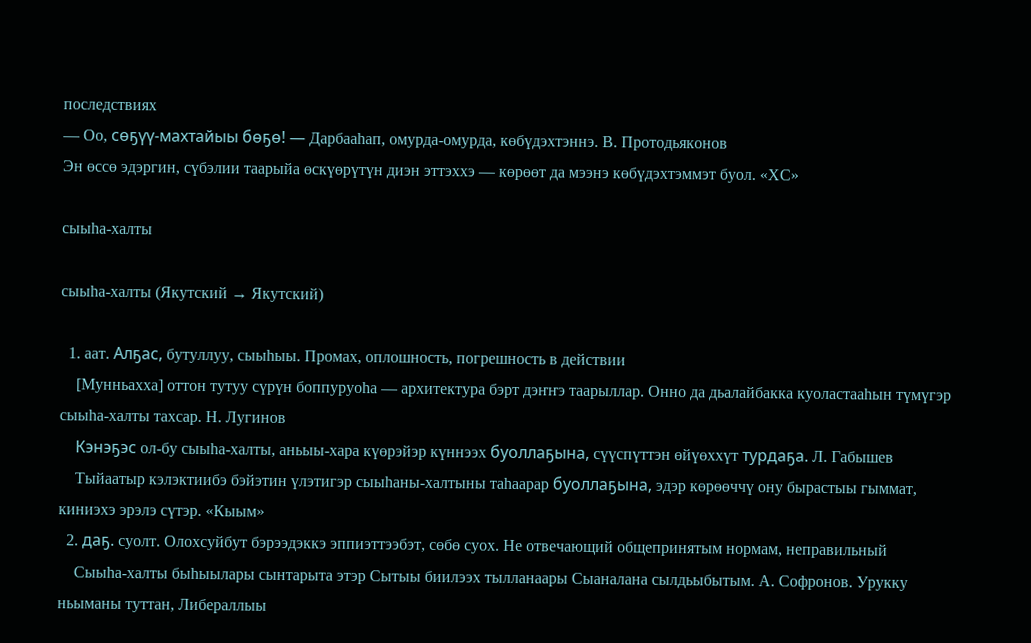последствиях
— Оо, сөҕүү-махтайыы бөҕө! — Дарбааһап, омурда-омурда, көбүдэхтэннэ. В. Протодьяконов
Эн өссө эдэргин, сүбэлии таарыйа өскүөрүтүн диэн эттэххэ — көрөөт да мээнэ көбүдэхтэммэт буол. «ХС»

сыыһа-халты

сыыһа-халты (Якутский → Якутский)

  1. аат. Алҕас, бутуллуу, сыыһыы. Промах, оплошность, погрешность в действии
    [Мунньахха] оттон тутуу сүрүн боппуруоһа — архитектура бэрт дэҥҥэ таарыллар. Онно да дьалайбакка куоластааһын түмүгэр сыыһа-халты тахсар. Н. Лугинов
    Кэнэҕэс ол-бу сыыһа-халты, аньыы-хара күөрэйэр күннээх буоллаҕына, сүүспүттэн өйүөххүт турдаҕа. Л. Габышев
    Тыйаатыр кэлэктиибэ бэйэтин үлэтигэр сыыһаны-халтыны таһаарар буоллаҕына, эдэр көрөөччү ону бырастыы гыммат, киниэхэ эрэлэ сүтэр. «Кыым»
  2. даҕ. суолт. Олохсуйбут бэрээдэккэ эппиэттээбэт, сөбө суох. Не отвечающий общепринятым нормам, неправильный
    Сыыһа-халты быһыылары сынтарыта этэр Сытыы биилээх тылланаары Сыаналана сылдьыбытым. А. Софронов. Урукку ньыманы туттан, Либераллыы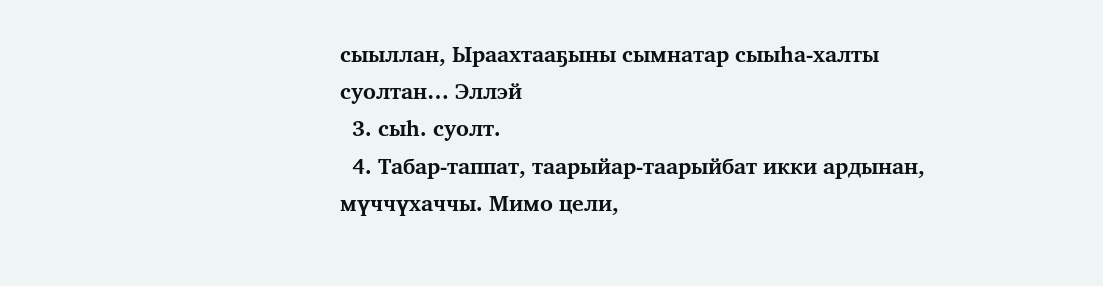сыыллан, Ыраахтааҕыны сымнатар сыыһа-халты суолтан… Эллэй
  3. сыһ. суолт.
  4. Табар-таппат, таарыйар-таарыйбат икки ардынан, мүччүхаччы. Мимо цели,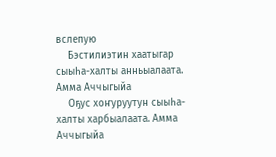вслепую
    Бэстилиэтин хаатыгар сыыһа-халты анньыалаата. Амма Аччыгыйа
    Оҕус хоҥуруутун сыыһа-халты харбыалаата. Амма Аччыгыйа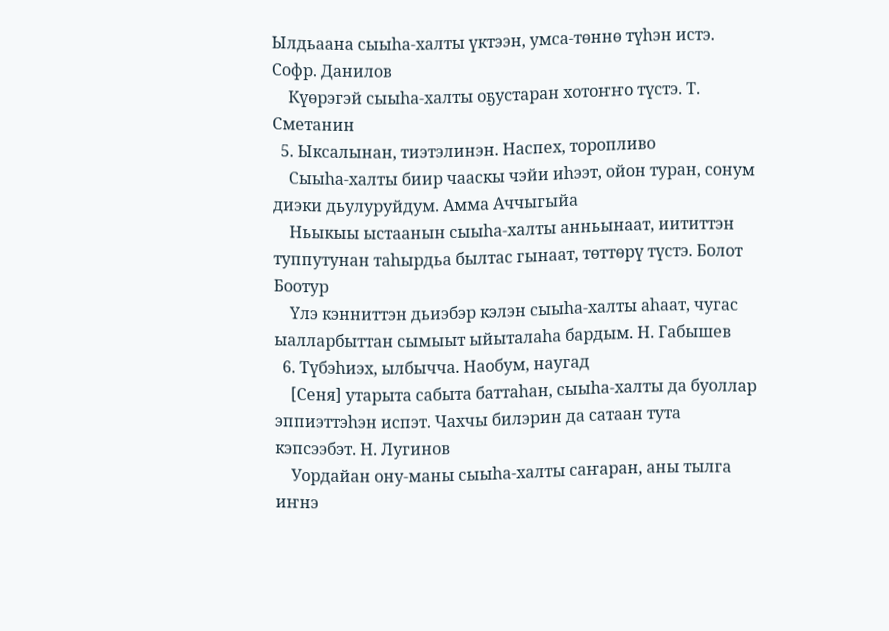Ылдьаана сыыһа-халты үктээн, умса-төннө түһэн истэ. Софр. Данилов
    Күөрэгэй сыыһа-халты оҕустаран хотоҥҥо түстэ. Т. Сметанин
  5. Ыксалынан, тиэтэлинэн. Наспех, торопливо
    Сыыһа-халты биир чааскы чэйи иһээт, ойон туран, сонум диэки дьулуруйдум. Амма Аччыгыйа
    Ньыкыы ыстаанын сыыһа-халты анньынаат, иититтэн туппутунан таһырдьа былтас гынаат, төттөрү түстэ. Болот Боотур
    Үлэ кэнниттэн дьиэбэр кэлэн сыыһа-халты аһаат, чугас ыалларбыттан сымыыт ыйыталаһа бардым. Н. Габышев
  6. Түбэһиэх, ылбычча. Наобум, наугад
    [Сеня] утарыта сабыта баттаһан, сыыһа-халты да буоллар эппиэттэһэн испэт. Чахчы билэрин да сатаан тута кэпсээбэт. Н. Лугинов
    Уордайан ону-маны сыыһа-халты саҥаран, аны тылга иҥнэ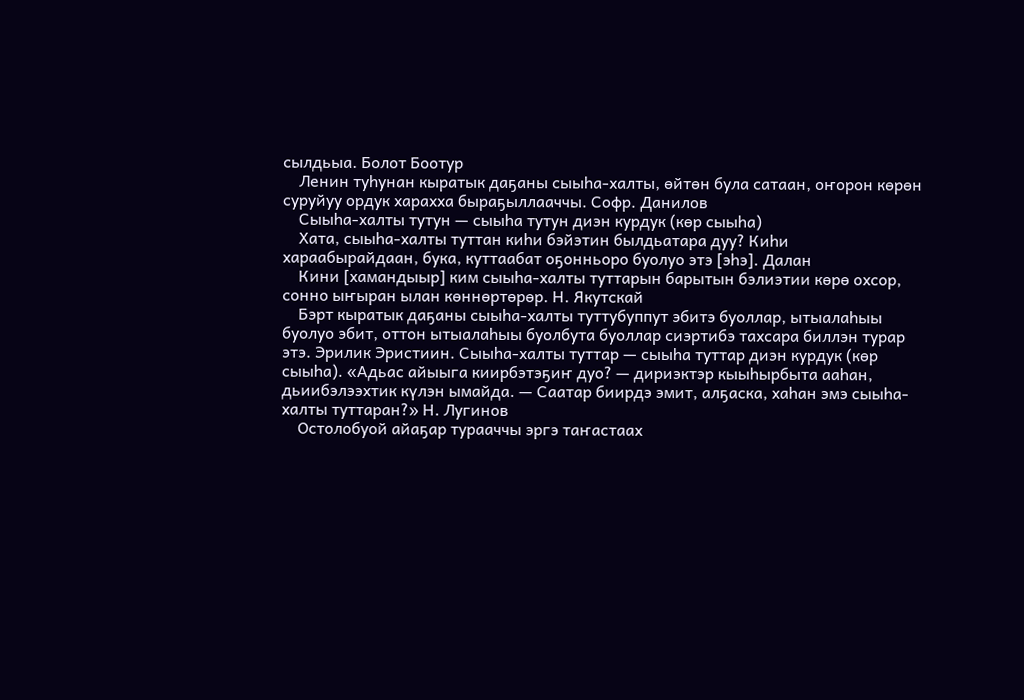сылдьыа. Болот Боотур
    Ленин туһунан кыратык даҕаны сыыһа-халты, өйтөн була сатаан, оҥорон көрөн суруйуу ордук харахха быраҕыллааччы. Софр. Данилов
    Сыыһа-халты тутун — сыыһа тутун диэн курдук (көр сыыһа)
    Хата, сыыһа-халты туттан киһи бэйэтин былдьатара дуу? Киһи хараабырайдаан, бука, куттаабат оҕонньоро буолуо этэ [эһэ]. Далан
    Кини [хамандыыр] ким сыыһа-халты туттарын барытын бэлиэтии көрө охсор, сонно ыҥыран ылан көннөртөрөр. Н. Якутскай
    Бэрт кыратык даҕаны сыыһа-халты туттубуппут эбитэ буоллар, ытыалаһыы буолуо эбит, оттон ытыалаһыы буолбута буоллар сиэртибэ тахсара биллэн турар этэ. Эрилик Эристиин. Сыыһа-халты туттар — сыыһа туттар диэн курдук (көр сыыһа). «Адьас айыыга киирбэтэҕиҥ дуо? — дириэктэр кыыһырбыта ааһан, дьиибэлээхтик күлэн ымайда. — Саатар биирдэ эмит, алҕаска, хаһан эмэ сыыһа-халты туттаран?» Н. Лугинов
    Остолобуой айаҕар турааччы эргэ таҥастаах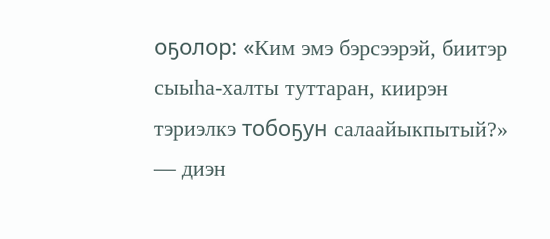оҕолор: «Ким эмэ бэрсээрэй, биитэр сыыһа-халты туттаран, киирэн тэриэлкэ тобоҕун салаайыкпытый?» — диэн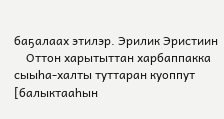баҕалаах этилэр. Эрилик Эристиин
    Оттон харытыттан харбаппакка сыыһа-халты туттаран куоппут [балыктааһын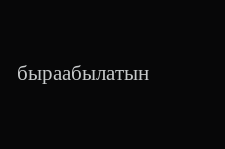быраабылатын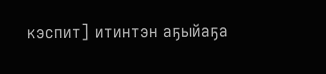кэспит] итинтэн аҕыйаҕа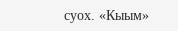суох. «Кыым»